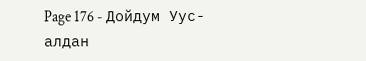Page 176 - Дойдум Уус-алдан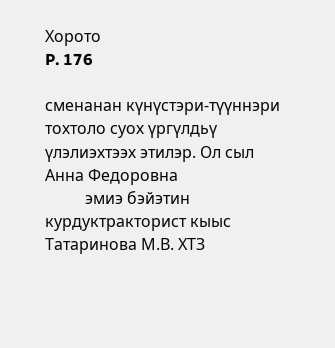Хорото
P. 176

сменанан күнүстэри-түүннэри тохтоло суох үргүлдьү үлэлиэхтээх этилэр. Ол сыл Анна Федоровна
          эмиэ бэйэтин курдуктракторист кыыс Татаринова М.В. ХТЗ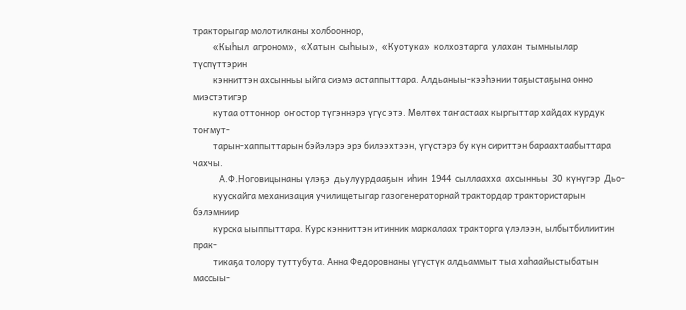тракторыгар молотилканы холбооннор,
          «Кыһыл  агроном»,  «Хатын  сыһыы»,  «Куотука»  колхозтарга  улахан  тымныылар  түспүттэрин
          кэнниттэн ахсынньы ыйга сиэмэ астаппыттара. Алдьаныы-кээһэнии таҕыстаҕына онно миэстэтигэр
          кутаа оттоннор  оҥостор түгэннэрэ үгүс этэ. Мөлтөх таҥастаах кыргыттар хайдах курдук тоҥмут-
          тарын-хаппыттарын бэйэлэрэ эрэ билээхтээн, үгүстэрэ бу күн сириттэн бараахтаабыттара чахчы.
             А.Ф.Ноговицынаны үлэҕэ  дьулуурдааҕын  иһин  1944  сыллаахха  ахсынньы  30  күнүгэр  Дьо-
          куускайга механизация училищетыгар газогенераторнай трактордар трактористарын бэлэмниир
          курска ыыппыттара. Курс кэнниттэн итинник маркалаах тракторга үлэлээн, ылбытбилиитин прак-
          тикаҕа толору туттубута. Анна Федоровнаны үгүстүк алдьаммыт тыа хаһаайыстыбатын массыы-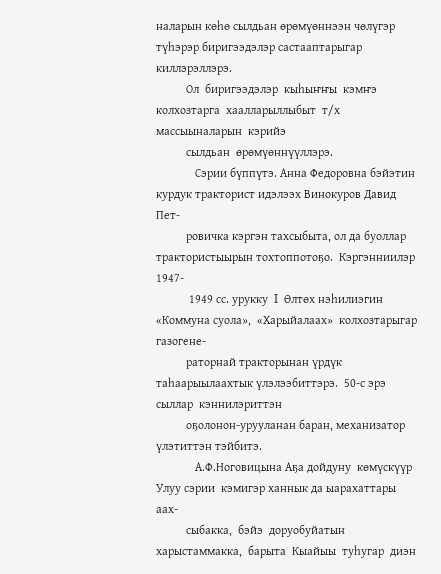наларын көһө сылдьан өрөмүөннээн чөлүгэр түһэрэр биригээдэлэр састааптарыгар киллэрэллэрэ.
          Ол  биригээдэлэр  кыһыҥҥы  кэмҥэ  колхозтарга  хаалларыллыбыт  т/х  массыыналарын  кэрийэ
          сылдьан  өрөмүөннүүллэрэ.
             Сэрии бүппүтэ. Анна Федоровна бэйэтин курдук тракторист идэлээх Винокуров Давид Пет-
          ровичка кэргэн тахсыбыта, ол да буоллар трактористыырын тохтоппотоҕо.  Кэргэнниилэр  1947-
           1949 сс. урукку  I  Өлтөх нэһилиэгин «Коммуна суола»,  «Харыйалаах»  колхозтарыгар  газогене-
          раторнай тракторынан үрдүк таһаарыылаахтык үлэлээбиттэрэ.  50-с эрэ  сыллар  кэннилэриттэн
          оҕолонон-урууланан баран, механизатор үлэтиттэн тэйбитэ.
             А.Ф.Ноговицына Аҕа дойдуну  көмүскүүр Улуу сэрии  кэмигэр ханнык да ыарахаттары  аах-
          сыбакка,  бэйэ  доруобуйатын  харыстаммакка,  барыта  Кыайыы  туһугар  диэн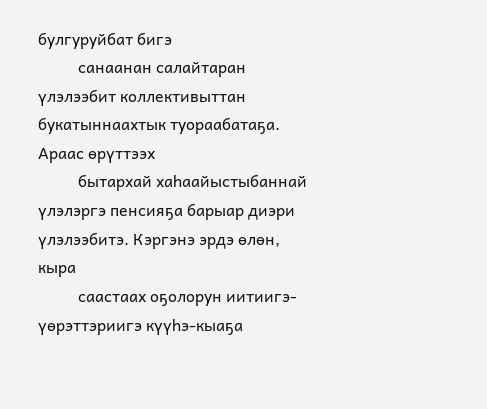булгуруйбат бигэ
          санаанан салайтаран үлэлээбит коллективыттан букатыннаахтык туораабатаҕа. Араас өрүттээх
          бытархай хаһаайыстыбаннай үлэлэргэ пенсияҕа барыар диэри үлэлээбитэ. Кэргэнэ эрдэ өлөн, кыра
          саастаах оҕолорун иитиигэ-үөрэттэриигэ күүһэ-кыаҕа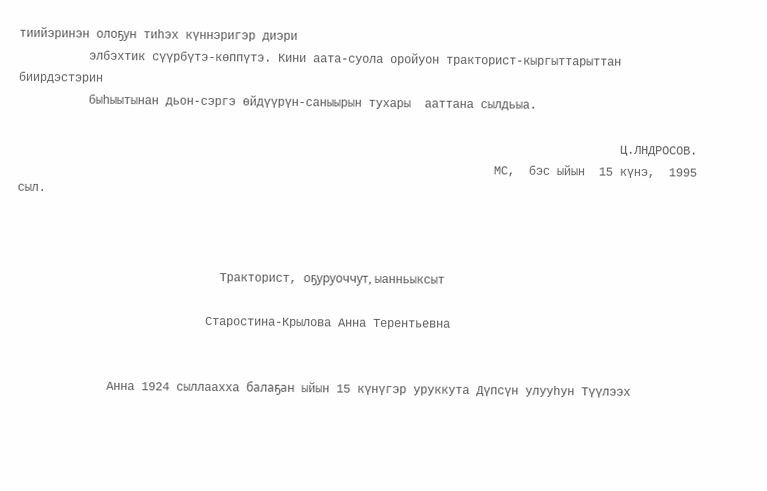тиийэринэн олоҕун тиһэх күннэригэр диэри
          элбэхтик сүүрбүтэ-көппүтэ. Кини аата-суола оройуон тракторист-кыргыттарыттан биирдэстэрин
          быһыытынан дьон-сэргэ өйдүүрүн-саныырын тухары  ааттана сылдьыа.

                                                                                      Ц.ЛНДРОСОВ.
                                                                    МС,  бэс ыйын  15 күнэ,  1995 сыл.



                             Тракторист, оҕуруоччут, ыанньыксыт

                           Старостина-Крылова Анна Терентьевна


             Анна 1924 сыллаахха балаҕан ыйын 15 күнүгэр уруккута Дүпсүн улууһун Түүлээх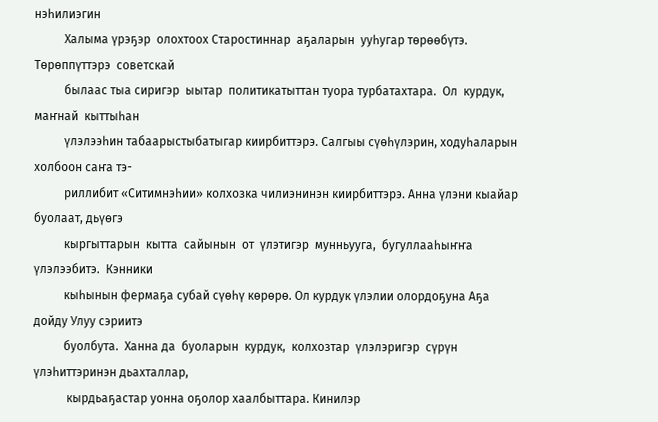нэһилиэгин
          Халыма үрэҕэр  олохтоох Старостиннар  аҕаларын  ууһугар төрөөбүтэ.  Төрөппүттэрэ  советскай
          былаас тыа сиригэр  ыытар  политикатыттан туора турбатахтара.  Ол  курдук,  маҥнай  кыттыһан
          үлэлээһин табаарыстыбатыгар киирбиттэрэ. Салгыы сүөһүлэрин, ходуһаларын холбоон саҥа тэ-
          риллибит «Ситимнэһии» колхозка чилиэнинэн киирбиттэрэ. Анна үлэни кыайар буолаат, дьүөгэ
          кыргыттарын  кытта  сайынын  от  үлэтигэр  мунньууга,  бугуллааһыҥҥа  үлэлээбитэ.  Кэнники
          кыһынын фермаҕа субай сүөһү көрөрө. Ол курдук үлэлии олордоҕуна Аҕа дойду Улуу сэриитэ
          буолбута.  Ханна да  буоларын  курдук,  колхозтар  үлэлэригэр  сүрүн үлэһиттэринэн дьахталлар,
           кырдьаҕастар уонна оҕолор хаалбыттара. Кинилэр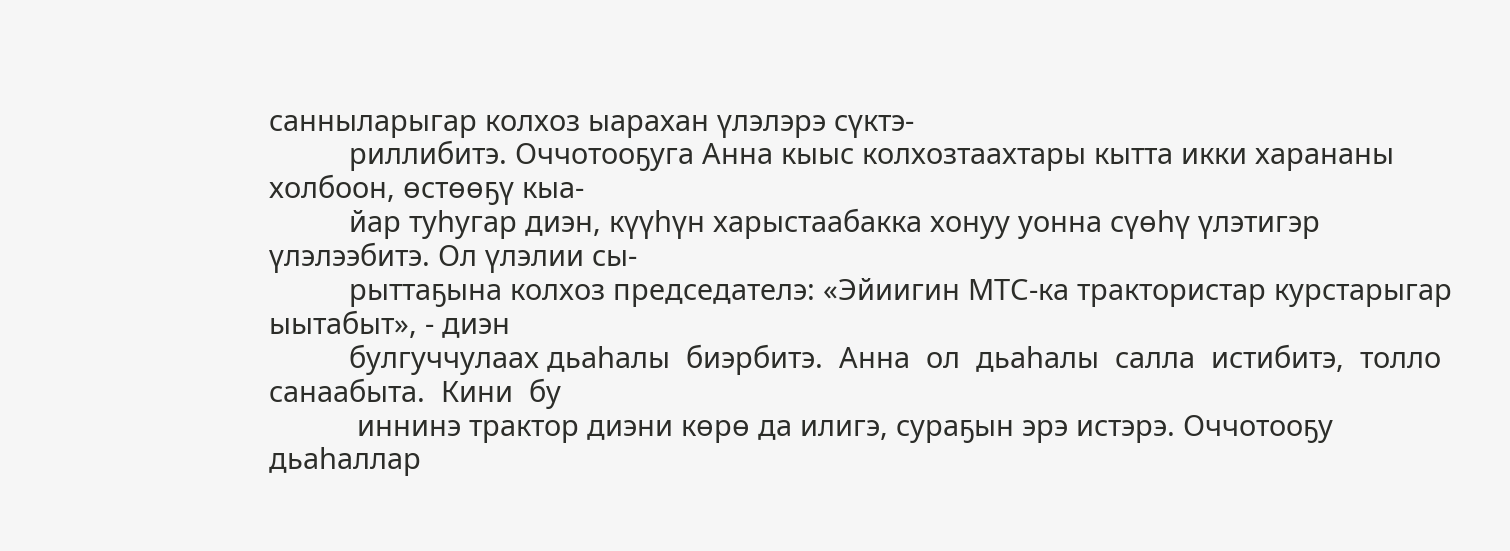санныларыгар колхоз ыарахан үлэлэрэ сүктэ-
          риллибитэ. Оччотооҕуга Анна кыыс колхозтаахтары кытта икки харананы холбоон, өстөөҕү кыа-
          йар туһугар диэн, күүһүн харыстаабакка хонуу уонна сүөһү үлэтигэр үлэлээбитэ. Ол үлэлии сы-
          рыттаҕына колхоз председателэ: «Эйиигин МТС-ка трактористар курстарыгар ыытабыт», - диэн
          булгуччулаах дьаһалы  биэрбитэ.  Анна  ол  дьаһалы  салла  истибитэ,  толло  санаабыта.  Кини  бу
           иннинэ трактор диэни көрө да илигэ, сураҕын эрэ истэрэ. Оччотооҕу дьаһаллар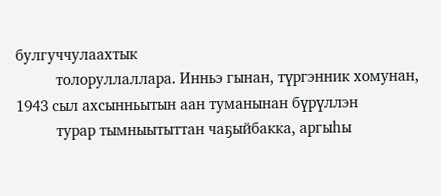булгуччулаахтык
          толоруллаллара. Инньэ гынан, түргэнник хомунан, 1943 сыл ахсынньытын аан туманынан бүрүллэн
          турар тымныытыттан чаҕыйбакка, аргыһы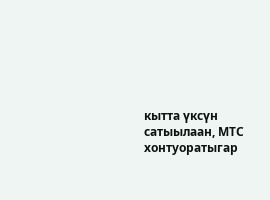кытта үксүн сатыылаан, МТС хонтуоратыгар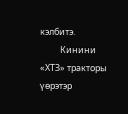кэлбитэ.
          Кинини «ХТЗ» тракторы үөрэтэр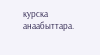курска анаабыттара.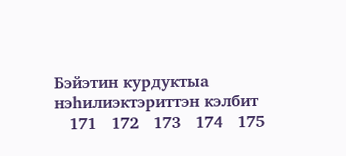Бэйэтин курдуктыа нэһилиэктэриттэн кэлбит
   171   172   173   174   175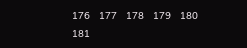176   177   178   179   180   181